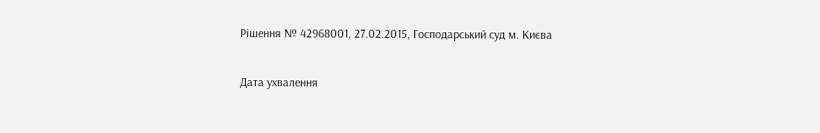Рішення № 42968001, 27.02.2015, Господарський суд м. Києва

Дата ухвалення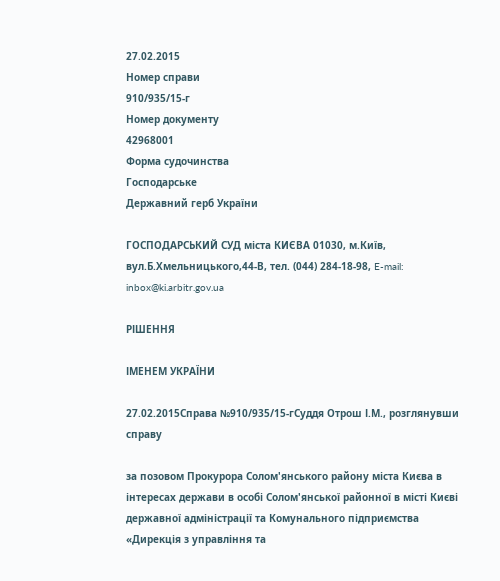27.02.2015
Номер справи
910/935/15-г
Номер документу
42968001
Форма судочинства
Господарське
Державний герб України

ГОСПОДАРСЬКИЙ СУД міста КИЄВА 01030, м.Київ, вул.Б.Хмельницького,44-В, тел. (044) 284-18-98, E-mail: inbox@ki.arbitr.gov.ua

РІШЕННЯ

ІМЕНЕМ УКРАЇНИ

27.02.2015Справа №910/935/15-гСуддя Отрош І.М., розглянувши справу

за позовом Прокурора Солом'янського району міста Києва в інтересах держави в особі Солом'янської районної в місті Києві державної адміністрації та Комунального підприємства «Дирекція з управління та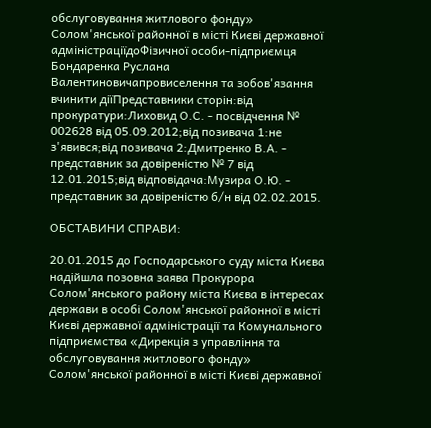обслуговування житлового фонду» Солом'янської районної в місті Києві державної адміністраціїдоФізичної особи-підприємця Бондаренка Руслана Валентиновичапровиселення та зобов'язання вчинити діїПредставники сторін:від прокуратури:Лиховид О.С. - посвідчення № 002628 від 05.09.2012;від позивача 1:не з'явився;від позивача 2:Дмитренко В.А. - представник за довіреністю № 7 від 12.01.2015;від відповідача:Музира О.Ю. - представник за довіреністю б/н від 02.02.2015.

ОБСТАВИНИ СПРАВИ:

20.01.2015 до Господарського суду міста Києва надійшла позовна заява Прокурора Солом'янського району міста Києва в інтересах держави в особі Солом'янської районної в місті Києві державної адміністрації та Комунального підприємства «Дирекція з управління та обслуговування житлового фонду» Солом'янської районної в місті Києві державної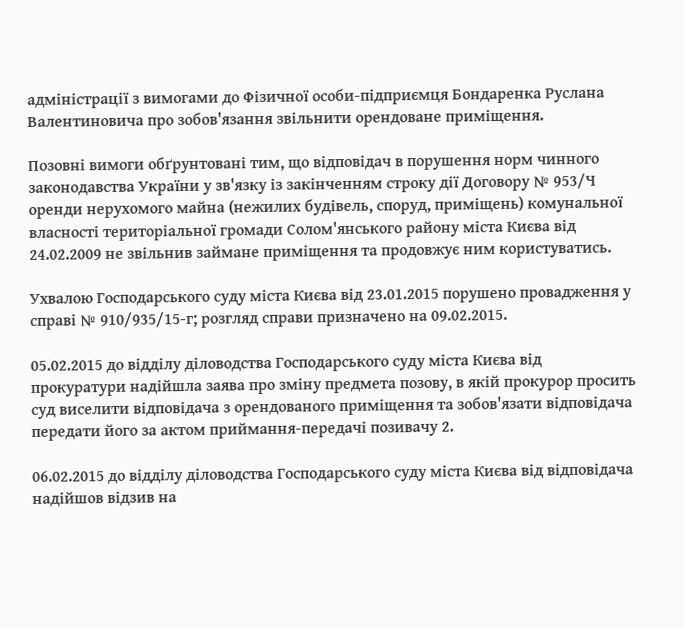адміністрації з вимогами до Фізичної особи-підприємця Бондаренка Руслана Валентиновича про зобов'язання звільнити орендоване приміщення.

Позовні вимоги обґрунтовані тим, що відповідач в порушення норм чинного законодавства України у зв'язку із закінченням строку дії Договору № 953/Ч оренди нерухомого майна (нежилих будівель, споруд, приміщень) комунальної власності територіальної громади Солом'янського району міста Києва від 24.02.2009 не звільнив займане приміщення та продовжує ним користуватись.

Ухвалою Господарського суду міста Києва від 23.01.2015 порушено провадження у справі № 910/935/15-г; розгляд справи призначено на 09.02.2015.

05.02.2015 до відділу діловодства Господарського суду міста Києва від прокуратури надійшла заява про зміну предмета позову, в якій прокурор просить суд виселити відповідача з орендованого приміщення та зобов'язати відповідача передати його за актом приймання-передачі позивачу 2.

06.02.2015 до відділу діловодства Господарського суду міста Києва від відповідача надійшов відзив на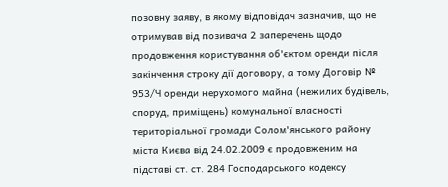позовну заяву, в якому відповідач зазначив, що не отримував від позивача 2 заперечень щодо продовження користування об'єктом оренди після закінчення строку дії договору, а тому Договір № 953/Ч оренди нерухомого майна (нежилих будівель, споруд, приміщень) комунальної власності територіальної громади Солом'янського району міста Києва від 24.02.2009 є продовженим на підставі ст. ст. 284 Господарського кодексу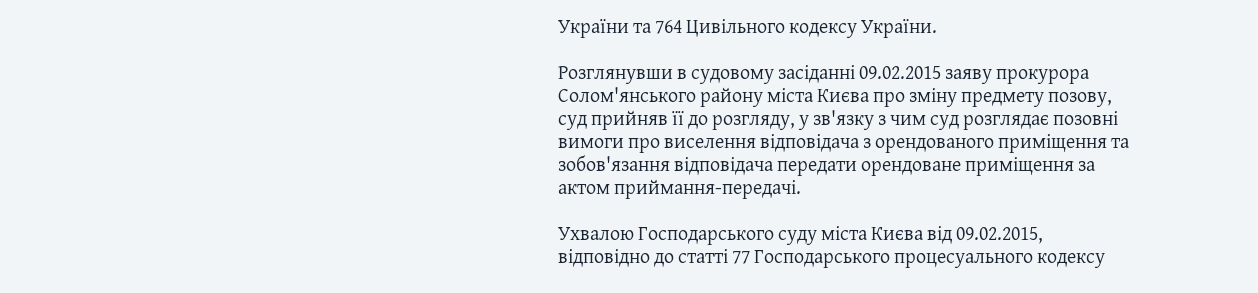України та 764 Цивільного кодексу України.

Розглянувши в судовому засіданні 09.02.2015 заяву прокурора Солом'янського району міста Києва про зміну предмету позову, суд прийняв її до розгляду, у зв'язку з чим суд розглядає позовні вимоги про виселення відповідача з орендованого приміщення та зобов'язання відповідача передати орендоване приміщення за актом приймання-передачі.

Ухвалою Господарського суду міста Києва від 09.02.2015, відповідно до статті 77 Господарського процесуального кодексу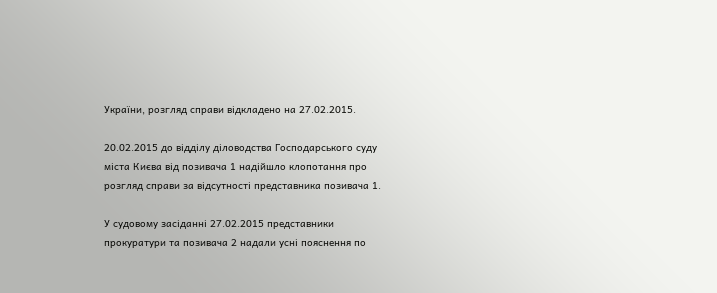України, розгляд справи відкладено на 27.02.2015.

20.02.2015 до відділу діловодства Господарського суду міста Києва від позивача 1 надійшло клопотання про розгляд справи за відсутності представника позивача 1.

У судовому засіданні 27.02.2015 представники прокуратури та позивача 2 надали усні пояснення по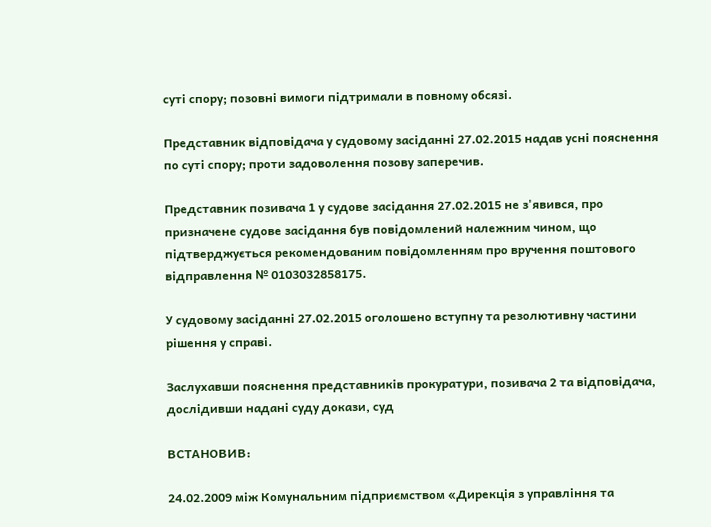суті спору; позовні вимоги підтримали в повному обсязі.

Представник відповідача у судовому засіданні 27.02.2015 надав усні пояснення по суті спору; проти задоволення позову заперечив.

Представник позивача 1 у судове засідання 27.02.2015 не з'явився, про призначене судове засідання був повідомлений належним чином, що підтверджується рекомендованим повідомленням про вручення поштового відправлення № 0103032858175.

У судовому засіданні 27.02.2015 оголошено вступну та резолютивну частини рішення у справі.

Заслухавши пояснення представників прокуратури, позивача 2 та відповідача, дослідивши надані суду докази, суд

ВСТАНОВИВ:

24.02.2009 між Комунальним підприємством «Дирекція з управління та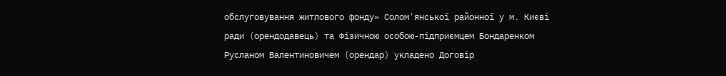обслуговування житлового фонду» Солом'янської районної у м. Києві ради (орендодавець) та Фізичною особою-підприємцем Бондаренком Русланом Валентиновичем (орендар) укладено Договір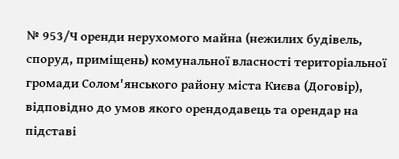№ 953/Ч оренди нерухомого майна (нежилих будівель, споруд, приміщень) комунальної власності територіальної громади Солом'янського району міста Києва (Договір), відповідно до умов якого орендодавець та орендар на підставі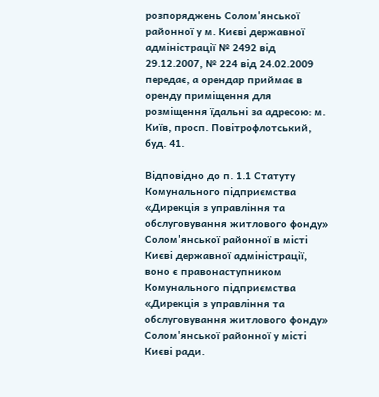розпоряджень Солом'янської районної у м. Києві державної адміністрації № 2492 від 29.12.2007, № 224 від 24.02.2009 передає, а орендар приймає в оренду приміщення для розміщення їдальні за адресою: м. Київ, просп. Повітрофлотський, буд. 41.

Відповідно до п. 1.1 Статуту Комунального підприємства «Дирекція з управління та обслуговування житлового фонду» Солом'янської районної в місті Києві державної адміністрації, воно є правонаступником Комунального підприємства «Дирекція з управління та обслуговування житлового фонду» Солом'янської районної у місті Києві ради.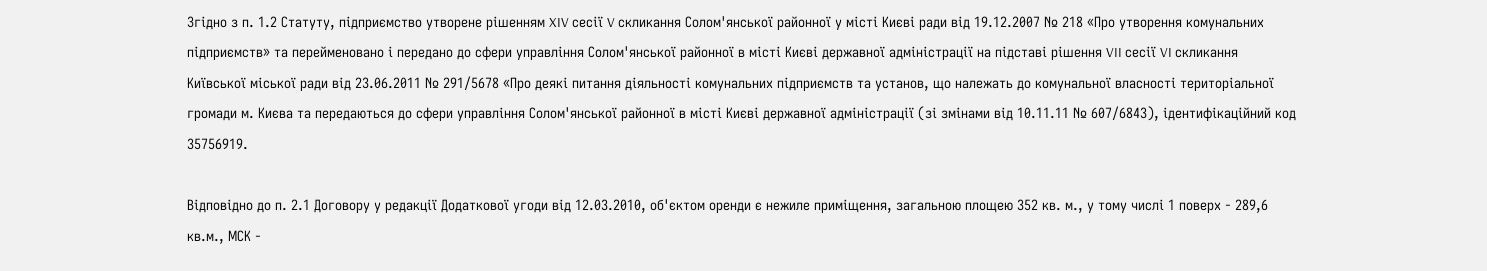Згідно з п. 1.2 Статуту, підприємство утворене рішенням XIV сесії V скликання Солом'янської районної у місті Києві ради від 19.12.2007 № 218 «Про утворення комунальних підприємств» та перейменовано і передано до сфери управління Солом'янської районної в місті Києві державної адміністрації на підставі рішення VII сесії VI скликання Київської міської ради від 23.06.2011 № 291/5678 «Про деякі питання діяльності комунальних підприємств та установ, що належать до комунальної власності територіальної громади м. Києва та передаються до сфери управління Солом'янської районної в місті Києві державної адміністрації (зі змінами від 10.11.11 № 607/6843), ідентифікаційний код 35756919.

Відповідно до п. 2.1 Договору у редакції Додаткової угоди від 12.03.2010, об'єктом оренди є нежиле приміщення, загальною площею 352 кв. м., у тому числі 1 поверх - 289,6 кв.м., МСК -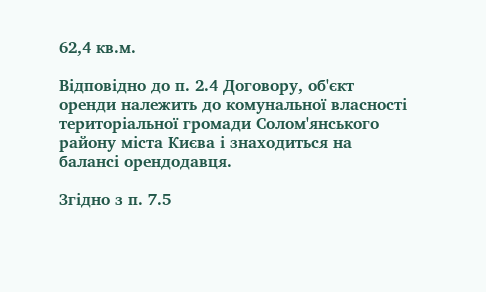62,4 кв.м.

Відповідно до п. 2.4 Договору, об'єкт оренди належить до комунальної власності територіальної громади Солом'янського району міста Києва і знаходиться на балансі орендодавця.

Згідно з п. 7.5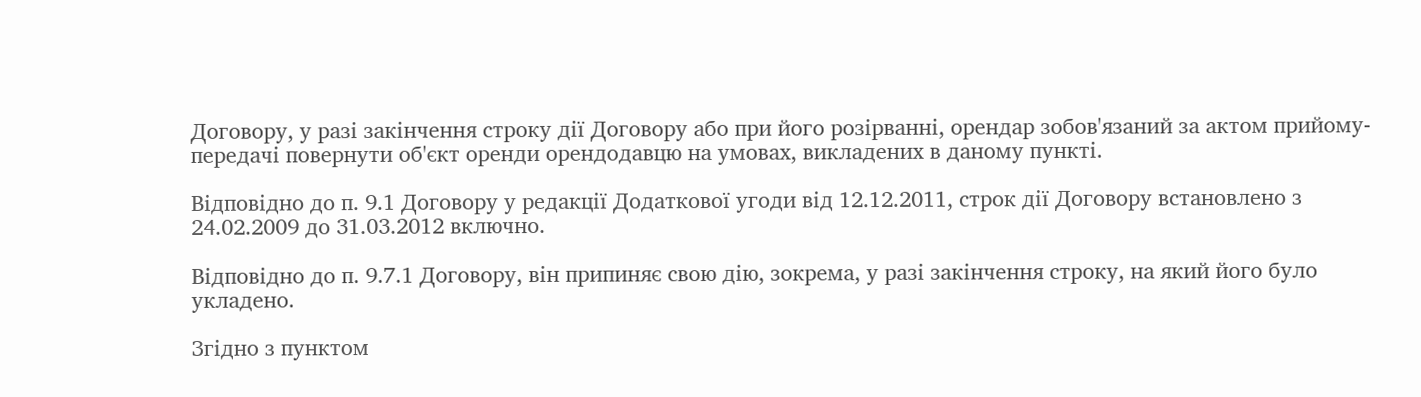Договору, у разі закінчення строку дії Договору або при його розірванні, орендар зобов'язаний за актом прийому-передачі повернути об'єкт оренди орендодавцю на умовах, викладених в даному пункті.

Відповідно до п. 9.1 Договору у редакції Додаткової угоди від 12.12.2011, строк дії Договору встановлено з 24.02.2009 до 31.03.2012 включно.

Відповідно до п. 9.7.1 Договору, він припиняє свою дію, зокрема, у разі закінчення строку, на який його було укладено.

Згідно з пунктом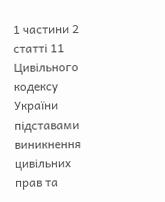1 частини 2 статті 11 Цивільного кодексу України підставами виникнення цивільних прав та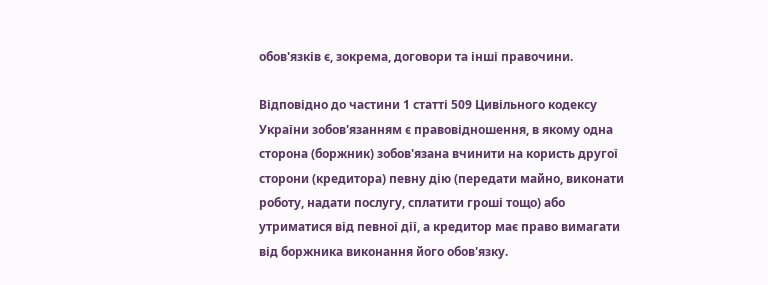обов'язків є, зокрема, договори та інші правочини.

Відповідно до частини 1 статті 509 Цивільного кодексу України зобов'язанням є правовідношення, в якому одна сторона (боржник) зобов'язана вчинити на користь другої сторони (кредитора) певну дію (передати майно, виконати роботу, надати послугу, сплатити гроші тощо) або утриматися від певної дії, а кредитор має право вимагати від боржника виконання його обов'язку.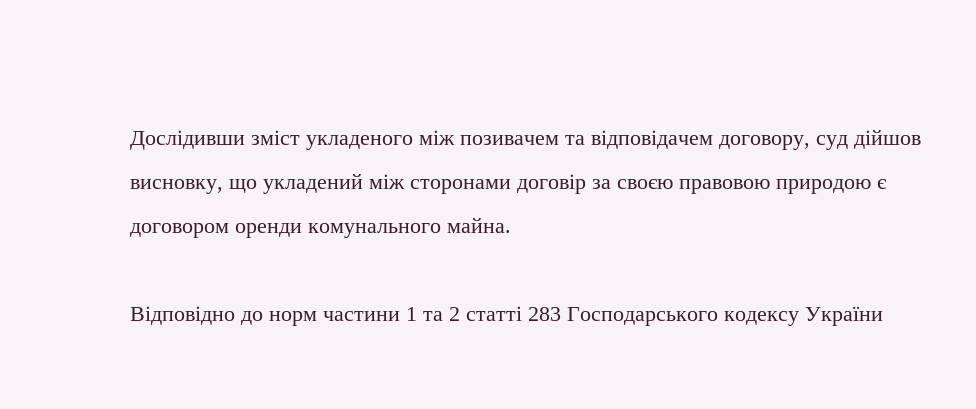Дослідивши зміст укладеного між позивачем та відповідачем договору, суд дійшов висновку, що укладений між сторонами договір за своєю правовою природою є договором оренди комунального майна.

Відповідно до норм частини 1 та 2 статті 283 Господарського кодексу України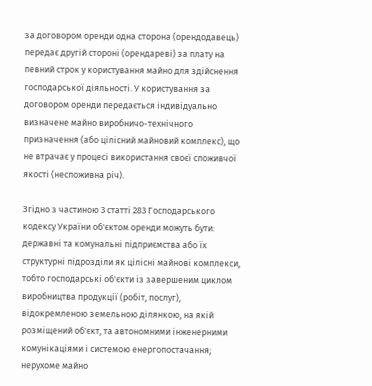за договором оренди одна сторона (орендодавець) передає другій стороні (орендареві) за плату на певний строк у користування майно для здійснення господарської діяльності. У користування за договором оренди передається індивідуально визначене майно виробничо-технічного призначення (або цілісний майновий комплекс), що не втрачає у процесі використання своєї споживчої якості (неспоживна річ).

Згідно з частиною 3 статті 283 Господарського кодексу України об'єктом оренди можуть бути: державні та комунальні підприємства або їх структурні підрозділи як цілісні майнові комплекси, тобто господарські об'єкти із завершеним циклом виробництва продукції (робіт, послуг), відокремленою земельною ділянкою, на якій розміщений об'єкт, та автономними інженерними комунікаціями і системою енергопостачання; нерухоме майно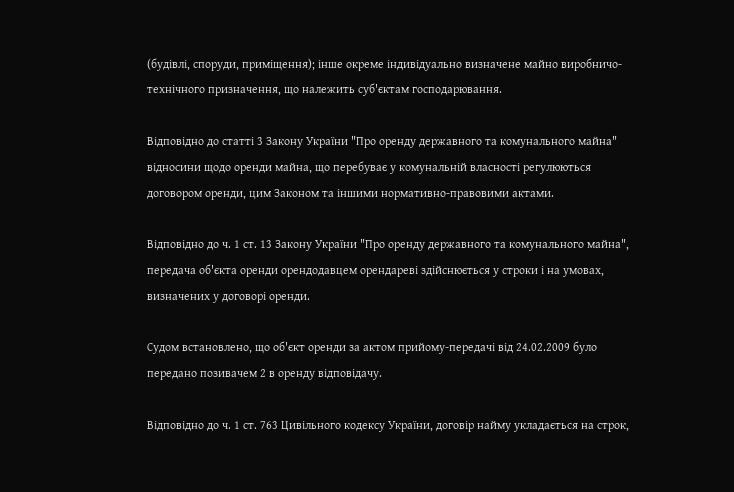(будівлі, споруди, приміщення); інше окреме індивідуально визначене майно виробничо-технічного призначення, що належить суб'єктам господарювання.

Відповідно до статті 3 Закону України "Про оренду державного та комунального майна" відносини щодо оренди майна, що перебуває у комунальній власності регулюються договором оренди, цим Законом та іншими нормативно-правовими актами.

Відповідно до ч. 1 ст. 13 Закону України "Про оренду державного та комунального майна", передача об'єкта оренди орендодавцем орендареві здійснюється у строки і на умовах, визначених у договорі оренди.

Судом встановлено, що об'єкт оренди за актом прийому-передачі від 24.02.2009 було передано позивачем 2 в оренду відповідачу.

Відповідно до ч. 1 ст. 763 Цивільного кодексу України, договір найму укладається на строк,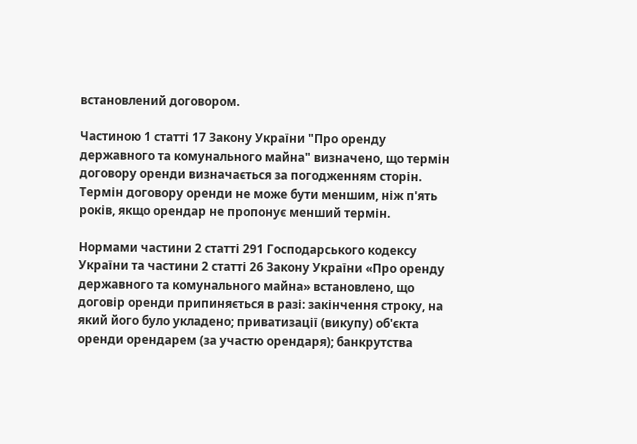встановлений договором.

Частиною 1 статті 17 Закону України "Про оренду державного та комунального майна" визначено, що термін договору оренди визначається за погодженням сторін. Термін договору оренди не може бути меншим, ніж п'ять років, якщо орендар не пропонує менший термін.

Нормами частини 2 статті 291 Господарського кодексу України та частини 2 статті 26 Закону України «Про оренду державного та комунального майна» встановлено, що договір оренди припиняється в разі: закінчення строку, на який його було укладено; приватизації (викупу) об'єкта оренди орендарем (за участю орендаря); банкрутства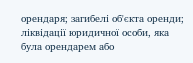орендаря; загибелі об'єкта оренди; ліквідації юридичної особи, яка була орендарем або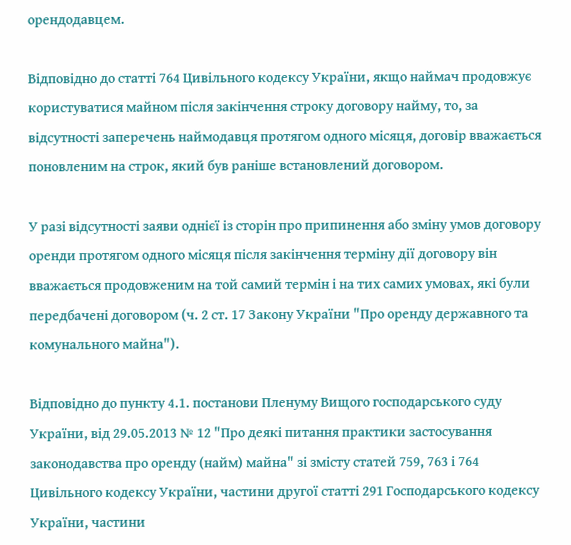орендодавцем.

Відповідно до статті 764 Цивільного кодексу України, якщо наймач продовжує користуватися майном після закінчення строку договору найму, то, за відсутності заперечень наймодавця протягом одного місяця, договір вважається поновленим на строк, який був раніше встановлений договором.

У разі відсутності заяви однієї із сторін про припинення або зміну умов договору оренди протягом одного місяця після закінчення терміну дії договору він вважається продовженим на той самий термін і на тих самих умовах, які були передбачені договором (ч. 2 ст. 17 Закону України "Про оренду державного та комунального майна").

Відповідно до пункту 4.1. постанови Пленуму Вищого господарського суду України, від 29.05.2013 № 12 "Про деякі питання практики застосування законодавства про оренду (найм) майна" зі змісту статей 759, 763 і 764 Цивільного кодексу України, частини другої статті 291 Господарського кодексу України, частини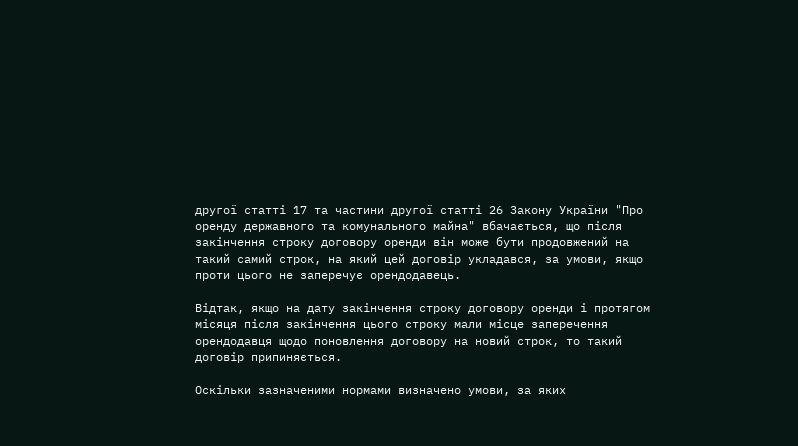другої статті 17 та частини другої статті 26 Закону України "Про оренду державного та комунального майна" вбачається, що після закінчення строку договору оренди він може бути продовжений на такий самий строк, на який цей договір укладався, за умови, якщо проти цього не заперечує орендодавець.

Відтак, якщо на дату закінчення строку договору оренди і протягом місяця після закінчення цього строку мали місце заперечення орендодавця щодо поновлення договору на новий строк, то такий договір припиняється.

Оскільки зазначеними нормами визначено умови, за яких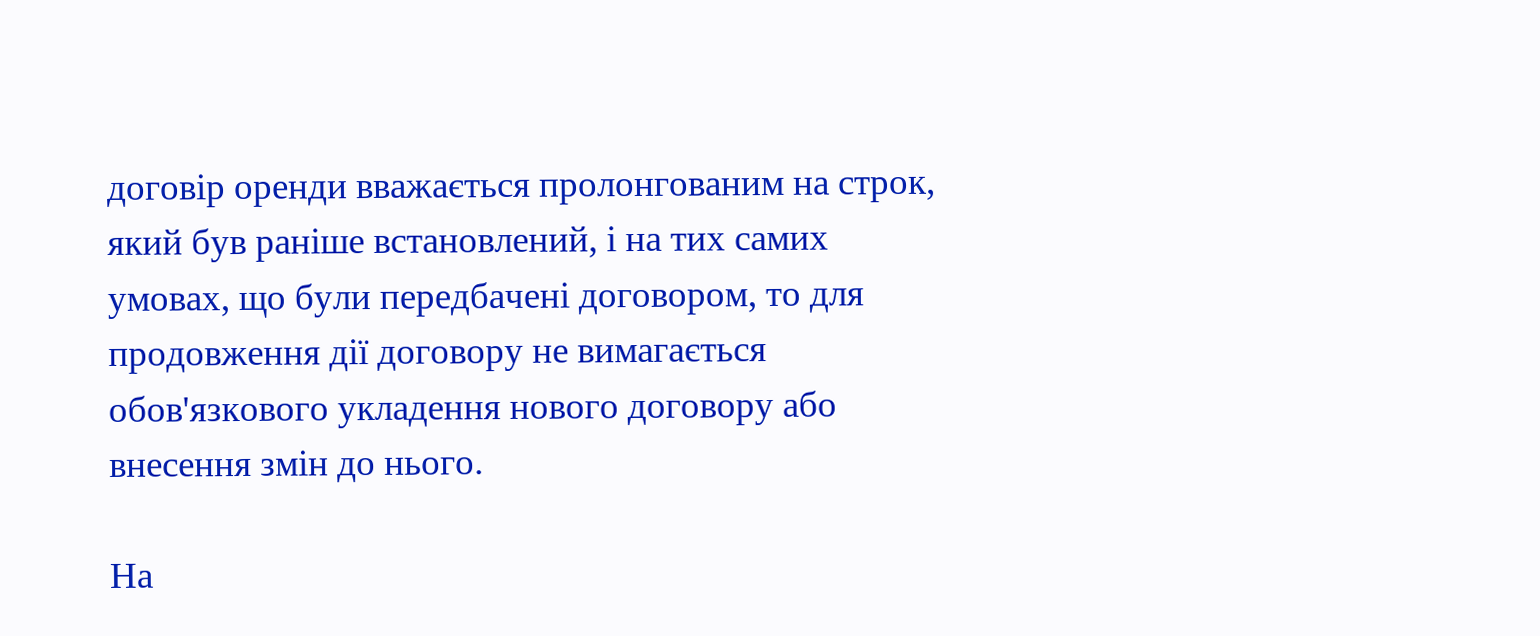договір оренди вважається пролонгованим на строк, який був раніше встановлений, і на тих самих умовах, що були передбачені договором, то для продовження дії договору не вимагається обов'язкового укладення нового договору або внесення змін до нього.

На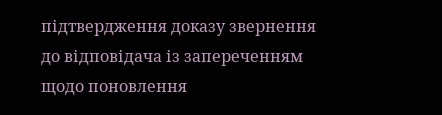підтвердження доказу звернення до відповідача із запереченням щодо поновлення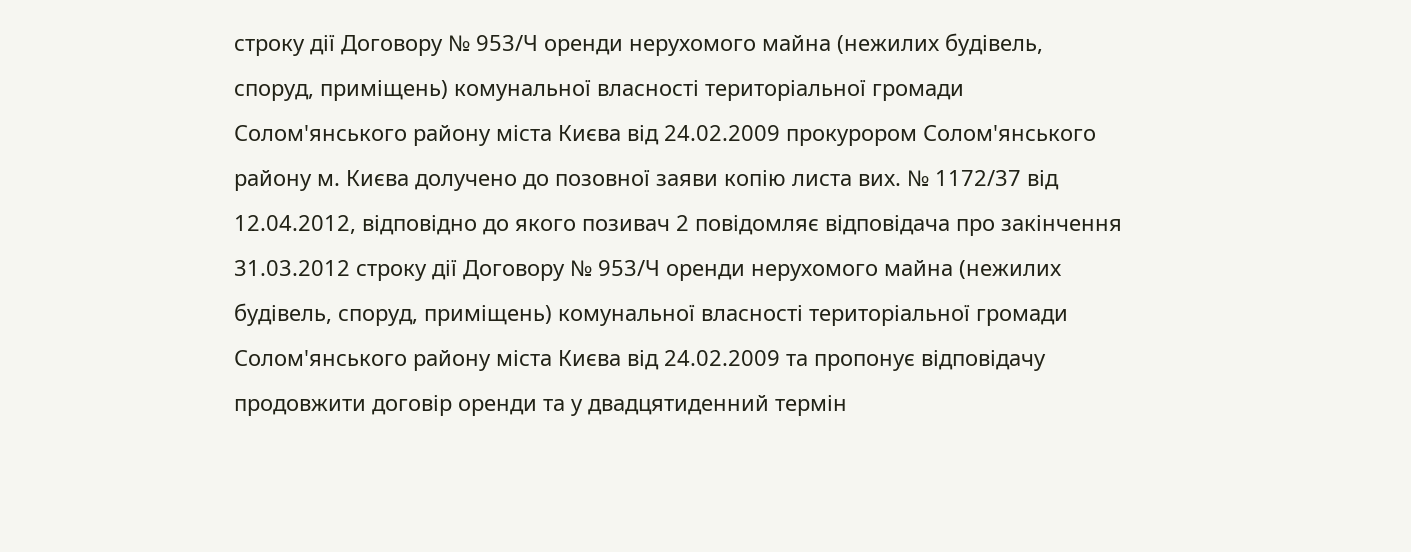строку дії Договору № 953/Ч оренди нерухомого майна (нежилих будівель, споруд, приміщень) комунальної власності територіальної громади Солом'янського району міста Києва від 24.02.2009 прокурором Солом'янського району м. Києва долучено до позовної заяви копію листа вих. № 1172/37 від 12.04.2012, відповідно до якого позивач 2 повідомляє відповідача про закінчення 31.03.2012 строку дії Договору № 953/Ч оренди нерухомого майна (нежилих будівель, споруд, приміщень) комунальної власності територіальної громади Солом'янського району міста Києва від 24.02.2009 та пропонує відповідачу продовжити договір оренди та у двадцятиденний термін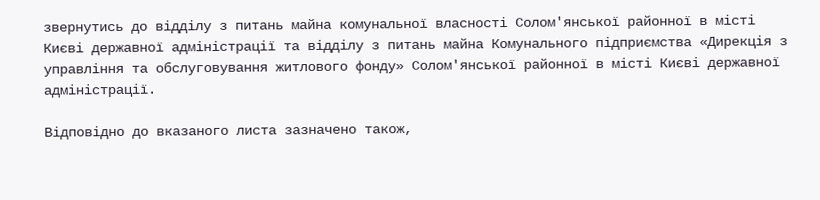звернутись до відділу з питань майна комунальної власності Солом'янської районної в місті Києві державної адміністрації та відділу з питань майна Комунального підприємства «Дирекція з управління та обслуговування житлового фонду» Солом'янської районної в місті Києві державної адміністрації.

Відповідно до вказаного листа зазначено також,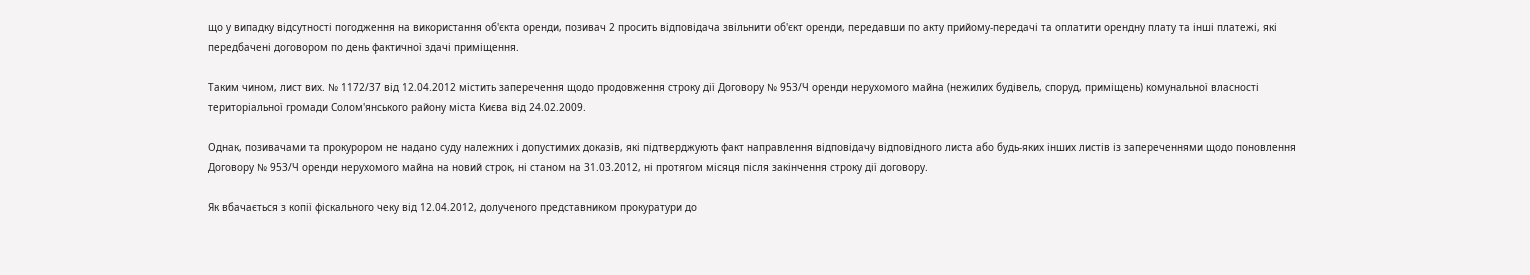що у випадку відсутності погодження на використання об'єкта оренди, позивач 2 просить відповідача звільнити об'єкт оренди, передавши по акту прийому-передачі та оплатити орендну плату та інші платежі, які передбачені договором по день фактичної здачі приміщення.

Таким чином, лист вих. № 1172/37 від 12.04.2012 містить заперечення щодо продовження строку дії Договору № 953/Ч оренди нерухомого майна (нежилих будівель, споруд, приміщень) комунальної власності територіальної громади Солом'янського району міста Києва від 24.02.2009.

Однак, позивачами та прокурором не надано суду належних і допустимих доказів, які підтверджують факт направлення відповідачу відповідного листа або будь-яких інших листів із запереченнями щодо поновлення Договору № 953/Ч оренди нерухомого майна на новий строк, ні станом на 31.03.2012, ні протягом місяця після закінчення строку дії договору.

Як вбачається з копії фіскального чеку від 12.04.2012, долученого представником прокуратури до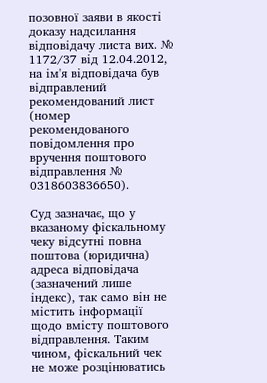позовної заяви в якості доказу надсилання відповідачу листа вих. № 1172/37 від 12.04.2012, на ім'я відповідача був відправлений рекомендований лист (номер рекомендованого повідомлення про вручення поштового відправлення № 0318603836650).

Суд зазначає, що у вказаному фіскальному чеку відсутні повна поштова (юридична) адреса відповідача (зазначений лише індекс), так само він не містить інформації щодо вмісту поштового відправлення. Таким чином, фіскальний чек не може розцінюватись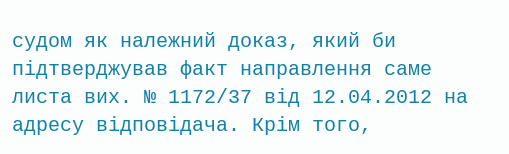судом як належний доказ, який би підтверджував факт направлення саме листа вих. № 1172/37 від 12.04.2012 на адресу відповідача. Крім того,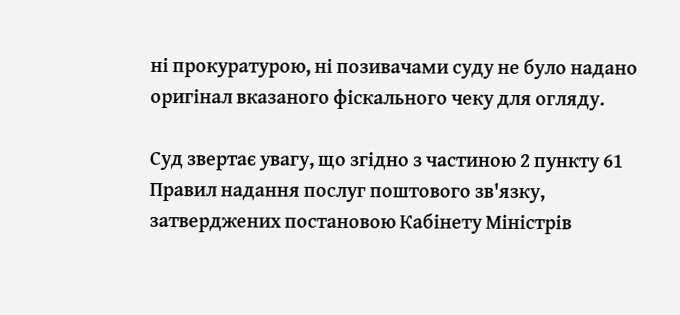ні прокуратурою, ні позивачами суду не було надано оригінал вказаного фіскального чеку для огляду.

Суд звертає увагу, що згідно з частиною 2 пункту 61 Правил надання послуг поштового зв'язку, затверджених постановою Кабінету Міністрів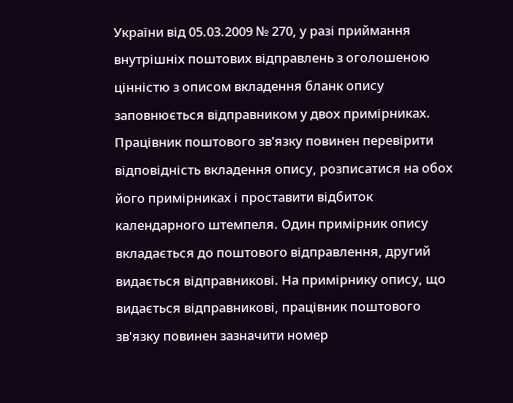України від 05.03.2009 № 270, у разі приймання внутрішніх поштових відправлень з оголошеною цінністю з описом вкладення бланк опису заповнюється відправником у двох примірниках. Працівник поштового зв'язку повинен перевірити відповідність вкладення опису, розписатися на обох його примірниках і проставити відбиток календарного штемпеля. Один примірник опису вкладається до поштового відправлення, другий видається відправникові. На примірнику опису, що видається відправникові, працівник поштового зв'язку повинен зазначити номер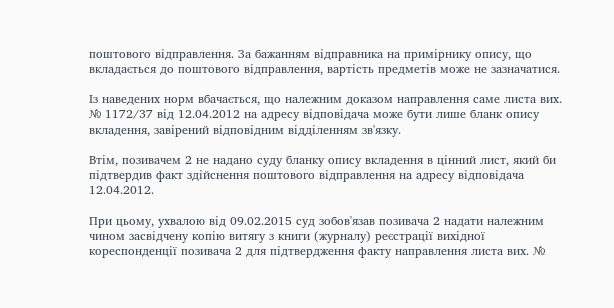поштового відправлення. За бажанням відправника на примірнику опису, що вкладається до поштового відправлення, вартість предметів може не зазначатися.

Із наведених норм вбачається, що належним доказом направлення саме листа вих. № 1172/37 від 12.04.2012 на адресу відповідача може бути лише бланк опису вкладення, завірений відповідним відділенням зв'язку.

Втім, позивачем 2 не надано суду бланку опису вкладення в цінний лист, який би підтвердив факт здійснення поштового відправлення на адресу відповідача 12.04.2012.

При цьому, ухвалою від 09.02.2015 суд зобов'язав позивача 2 надати належним чином засвідчену копію витягу з книги (журналу) реєстрації вихідної кореспонденції позивача 2 для підтвердження факту направлення листа вих. №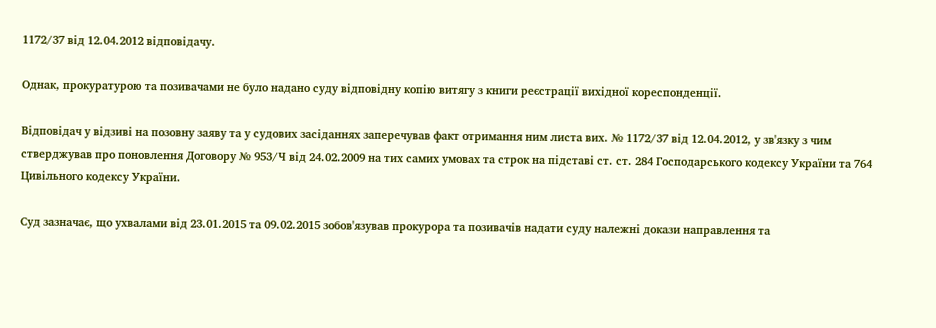1172/37 від 12.04.2012 відповідачу.

Однак, прокуратурою та позивачами не було надано суду відповідну копію витягу з книги реєстрації вихідної кореспонденції.

Відповідач у відзиві на позовну заяву та у судових засіданнях заперечував факт отримання ним листа вих. № 1172/37 від 12.04.2012, у зв'язку з чим стверджував про поновлення Договору № 953/Ч від 24.02.2009 на тих самих умовах та строк на підставі ст. ст. 284 Господарського кодексу України та 764 Цивільного кодексу України.

Суд зазначає, що ухвалами від 23.01.2015 та 09.02.2015 зобов'язував прокурора та позивачів надати суду належні докази направлення та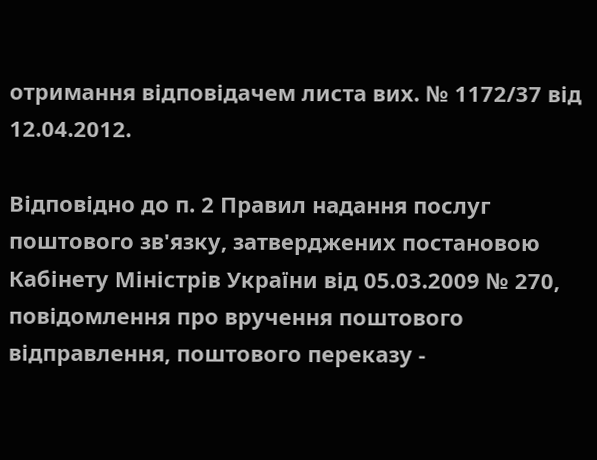отримання відповідачем листа вих. № 1172/37 від 12.04.2012.

Відповідно до п. 2 Правил надання послуг поштового зв'язку, затверджених постановою Кабінету Міністрів України від 05.03.2009 № 270, повідомлення про вручення поштового відправлення, поштового переказу -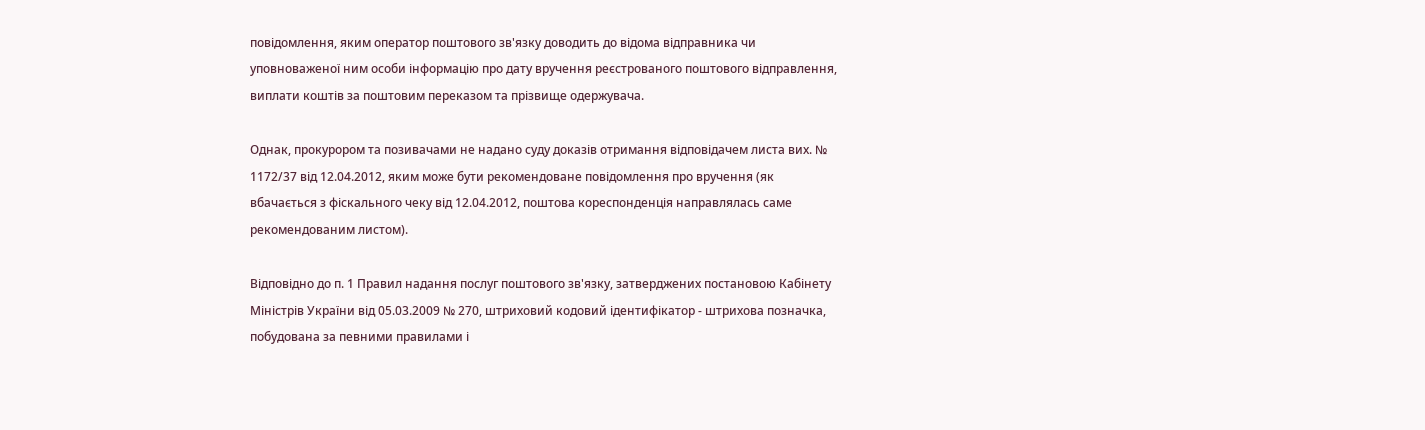повідомлення, яким оператор поштового зв'язку доводить до відома відправника чи уповноваженої ним особи інформацію про дату вручення реєстрованого поштового відправлення, виплати коштів за поштовим переказом та прізвище одержувача.

Однак, прокурором та позивачами не надано суду доказів отримання відповідачем листа вих. № 1172/37 від 12.04.2012, яким може бути рекомендоване повідомлення про вручення (як вбачається з фіскального чеку від 12.04.2012, поштова кореспонденція направлялась саме рекомендованим листом).

Відповідно до п. 1 Правил надання послуг поштового зв'язку, затверджених постановою Кабінету Міністрів України від 05.03.2009 № 270, штриховий кодовий ідентифікатор - штрихова позначка, побудована за певними правилами і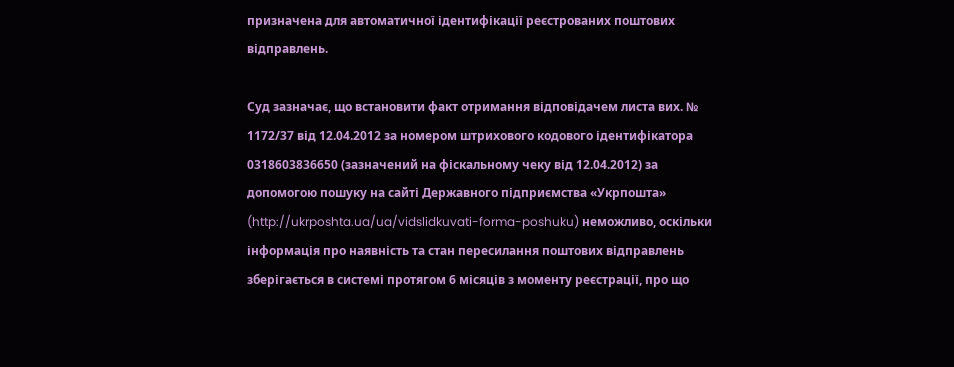призначена для автоматичної ідентифікації реєстрованих поштових відправлень.

Суд зазначає, що встановити факт отримання відповідачем листа вих. № 1172/37 від 12.04.2012 за номером штрихового кодового ідентифікатора 0318603836650 (зазначений на фіскальному чеку від 12.04.2012) за допомогою пошуку на сайті Державного підприємства «Укрпошта» (http://ukrposhta.ua/ua/vidslidkuvati-forma-poshuku) неможливо, оскільки інформація про наявність та стан пересилання поштових відправлень зберігається в системі протягом 6 місяців з моменту реєстрації, про що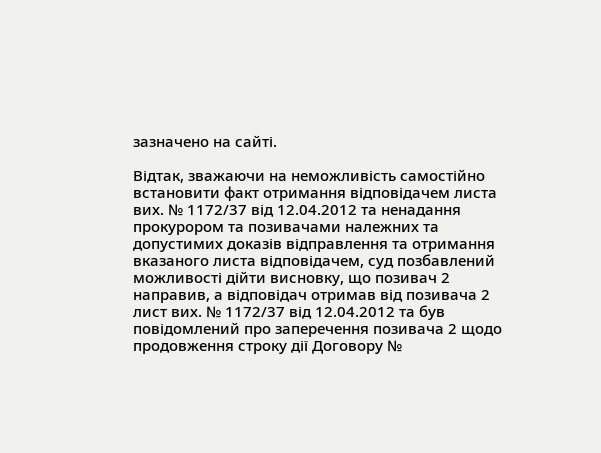зазначено на сайті.

Відтак, зважаючи на неможливість самостійно встановити факт отримання відповідачем листа вих. № 1172/37 від 12.04.2012 та ненадання прокурором та позивачами належних та допустимих доказів відправлення та отримання вказаного листа відповідачем, суд позбавлений можливості дійти висновку, що позивач 2 направив, а відповідач отримав від позивача 2 лист вих. № 1172/37 від 12.04.2012 та був повідомлений про заперечення позивача 2 щодо продовження строку дії Договору №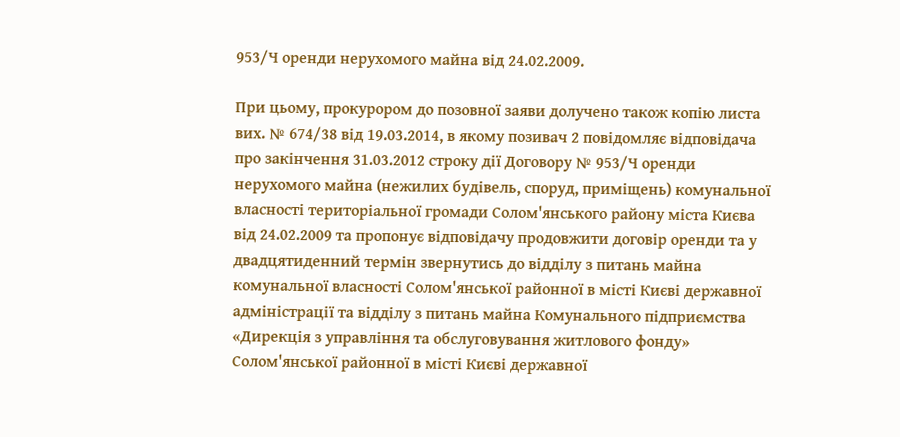953/Ч оренди нерухомого майна від 24.02.2009.

При цьому, прокурором до позовної заяви долучено також копію листа вих. № 674/38 від 19.03.2014, в якому позивач 2 повідомляє відповідача про закінчення 31.03.2012 строку дії Договору № 953/Ч оренди нерухомого майна (нежилих будівель, споруд, приміщень) комунальної власності територіальної громади Солом'янського району міста Києва від 24.02.2009 та пропонує відповідачу продовжити договір оренди та у двадцятиденний термін звернутись до відділу з питань майна комунальної власності Солом'янської районної в місті Києві державної адміністрації та відділу з питань майна Комунального підприємства «Дирекція з управління та обслуговування житлового фонду» Солом'янської районної в місті Києві державної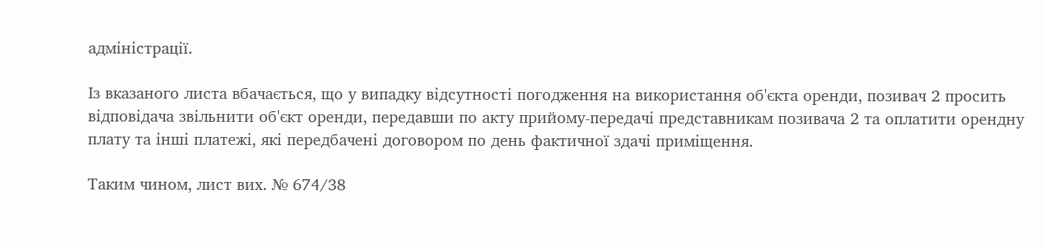адміністрації.

Із вказаного листа вбачається, що у випадку відсутності погодження на використання об'єкта оренди, позивач 2 просить відповідача звільнити об'єкт оренди, передавши по акту прийому-передачі представникам позивача 2 та оплатити орендну плату та інші платежі, які передбачені договором по день фактичної здачі приміщення.

Таким чином, лист вих. № 674/38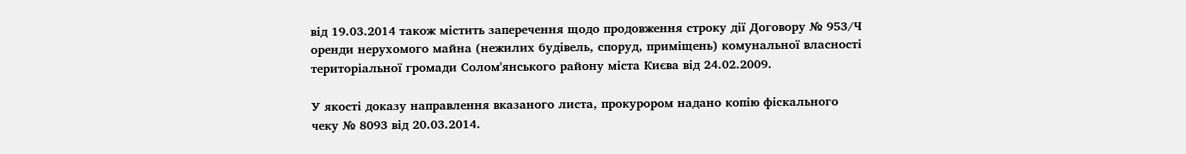від 19.03.2014 також містить заперечення щодо продовження строку дії Договору № 953/Ч оренди нерухомого майна (нежилих будівель, споруд, приміщень) комунальної власності територіальної громади Солом'янського району міста Києва від 24.02.2009.

У якості доказу направлення вказаного листа, прокурором надано копію фіскального чеку № 8093 від 20.03.2014.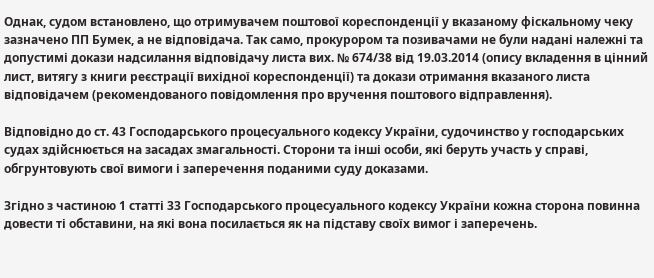Однак, судом встановлено, що отримувачем поштової кореспонденції у вказаному фіскальному чеку зазначено ПП Бумек, а не відповідача. Так само, прокурором та позивачами не були надані належні та допустимі докази надсилання відповідачу листа вих. № 674/38 від 19.03.2014 (опису вкладення в цінний лист, витягу з книги реєстрації вихідної кореспонденції) та докази отримання вказаного листа відповідачем (рекомендованого повідомлення про вручення поштового відправлення).

Відповідно до ст. 43 Господарського процесуального кодексу України, судочинство у господарських судах здійснюється на засадах змагальності. Сторони та інші особи, які беруть участь у справі, обгрунтовують свої вимоги і заперечення поданими суду доказами.

Згідно з частиною 1 статті 33 Господарського процесуального кодексу України кожна сторона повинна довести ті обставини, на які вона посилається як на підставу своїх вимог і заперечень.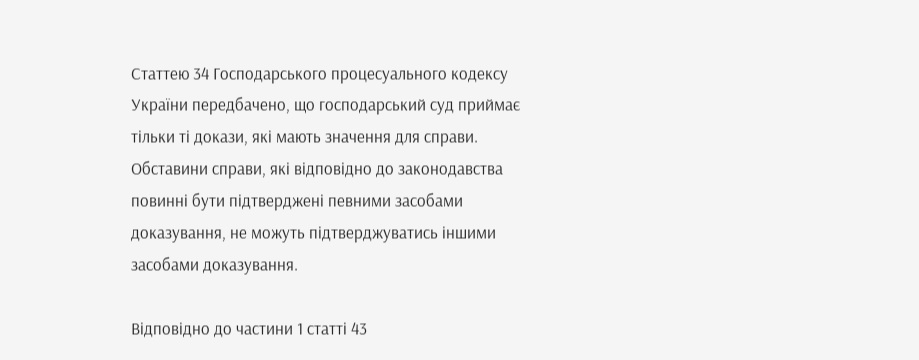Статтею 34 Господарського процесуального кодексу України передбачено, що господарський суд приймає тільки ті докази, які мають значення для справи. Обставини справи, які відповідно до законодавства повинні бути підтверджені певними засобами доказування, не можуть підтверджуватись іншими засобами доказування.

Відповідно до частини 1 статті 43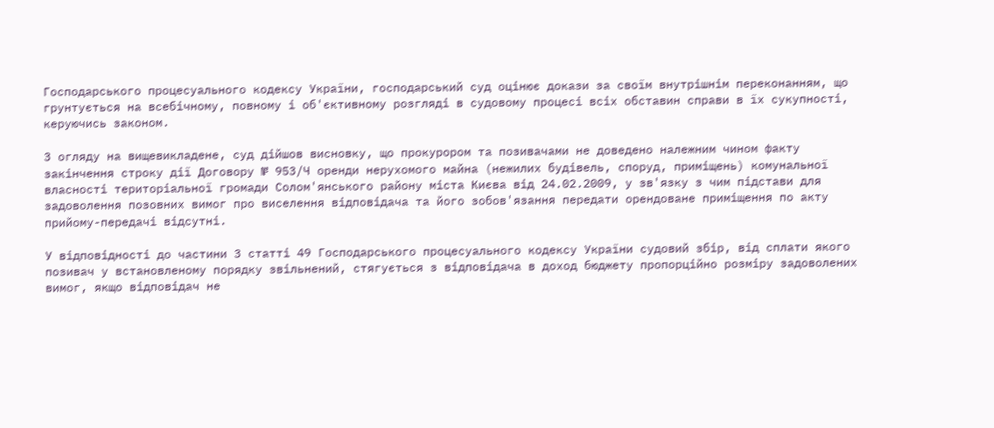Господарського процесуального кодексу України, господарський суд оцінює докази за своїм внутрішнім переконанням, що грунтується на всебічному, повному і об'єктивному розгляді в судовому процесі всіх обставин справи в їх сукупності, керуючись законом.

З огляду на вищевикладене, суд дійшов висновку, що прокурором та позивачами не доведено належним чином факту закінчення строку дії Договору № 953/Ч оренди нерухомого майна (нежилих будівель, споруд, приміщень) комунальної власності територіальної громади Солом'янського району міста Києва від 24.02.2009, у зв'язку з чим підстави для задоволення позовних вимог про виселення відповідача та його зобов'язання передати орендоване приміщення по акту прийому-передачі відсутні.

У відповідності до частини 3 статті 49 Господарського процесуального кодексу України судовий збір, від сплати якого позивач у встановленому порядку звільнений, стягується з відповідача в доход бюджету пропорційно розміру задоволених вимог, якщо відповідач не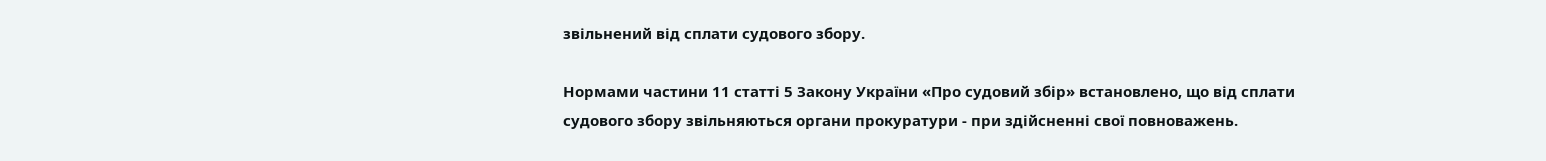звільнений від сплати судового збору.

Нормами частини 11 статті 5 Закону України «Про судовий збір» встановлено, що від сплати судового збору звільняються органи прокуратури - при здійсненні свої повноважень.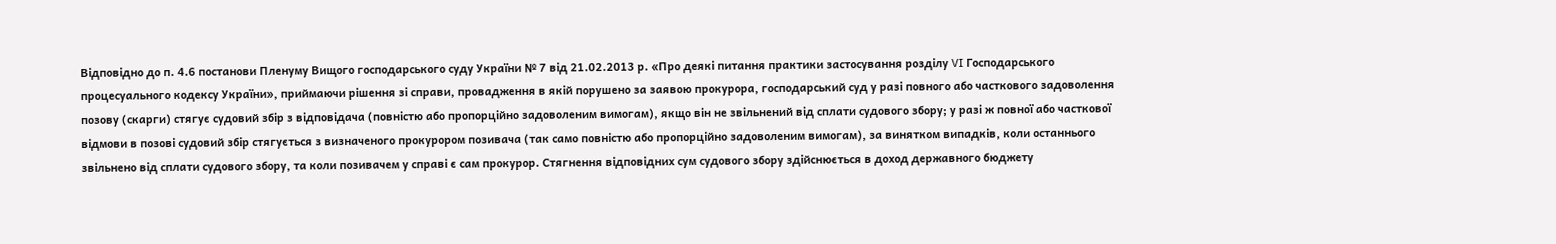Відповідно до п. 4.6 постанови Пленуму Вищого господарського суду України № 7 від 21.02.2013 р. «Про деякі питання практики застосування розділу VI Господарського процесуального кодексу України», приймаючи рішення зі справи, провадження в якій порушено за заявою прокурора, господарський суд у разі повного або часткового задоволення позову (скарги) стягує судовий збір з відповідача (повністю або пропорційно задоволеним вимогам), якщо він не звільнений від сплати судового збору; у разі ж повної або часткової відмови в позові судовий збір стягується з визначеного прокурором позивача (так само повністю або пропорційно задоволеним вимогам), за винятком випадків, коли останнього звільнено від сплати судового збору, та коли позивачем у справі є сам прокурор. Стягнення відповідних сум судового збору здійснюється в доход державного бюджету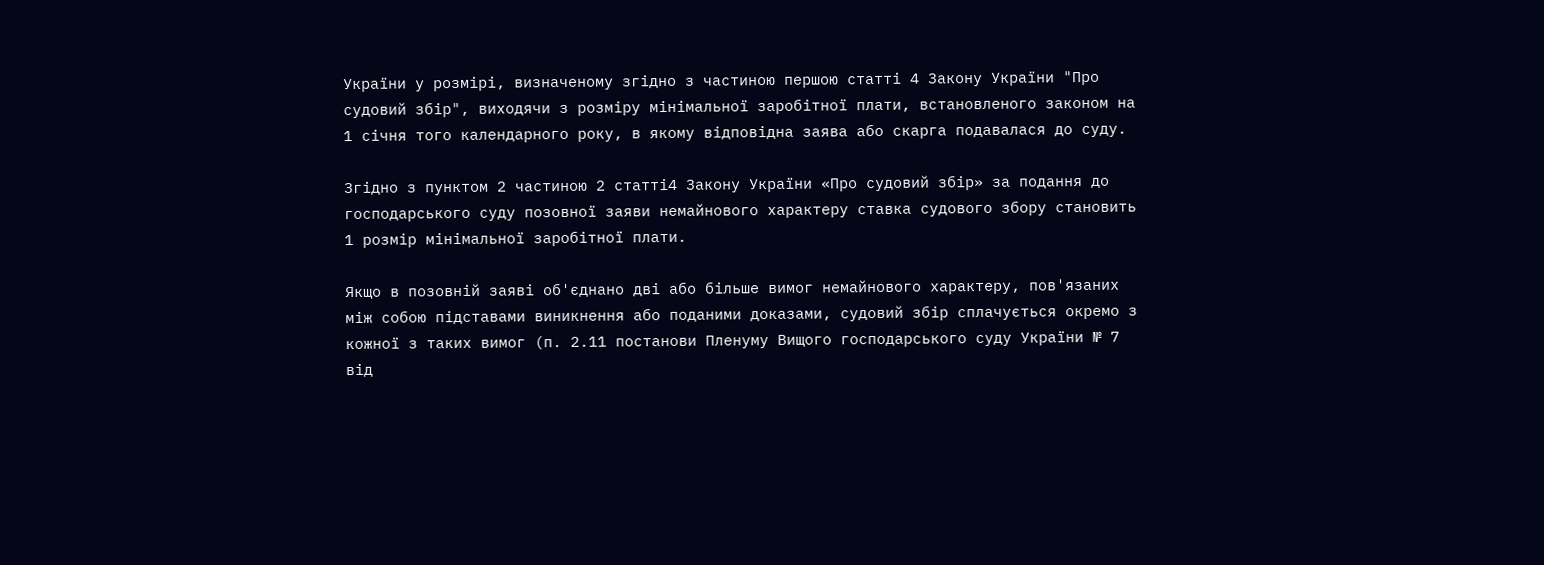України у розмірі, визначеному згідно з частиною першою статті 4 Закону України "Про судовий збір", виходячи з розміру мінімальної заробітної плати, встановленого законом на 1 січня того календарного року, в якому відповідна заява або скарга подавалася до суду.

Згідно з пунктом 2 частиною 2 статті4 Закону України «Про судовий збір» за подання до господарського суду позовної заяви немайнового характеру ставка судового збору становить 1 розмір мінімальної заробітної плати.

Якщо в позовній заяві об'єднано дві або більше вимог немайнового характеру, пов'язаних між собою підставами виникнення або поданими доказами, судовий збір сплачується окремо з кожної з таких вимог (п. 2.11 постанови Пленуму Вищого господарського суду України № 7 від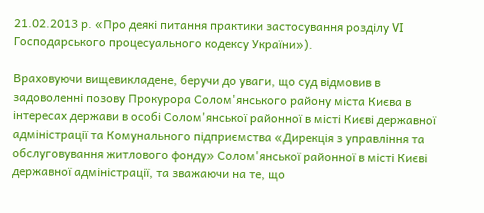21.02.2013 р. «Про деякі питання практики застосування розділу VI Господарського процесуального кодексу України»).

Враховуючи вищевикладене, беручи до уваги, що суд відмовив в задоволенні позову Прокурора Солом'янського району міста Києва в інтересах держави в особі Солом'янської районної в місті Києві державної адміністрації та Комунального підприємства «Дирекція з управління та обслуговування житлового фонду» Солом'янської районної в місті Києві державної адміністрації, та зважаючи на те, що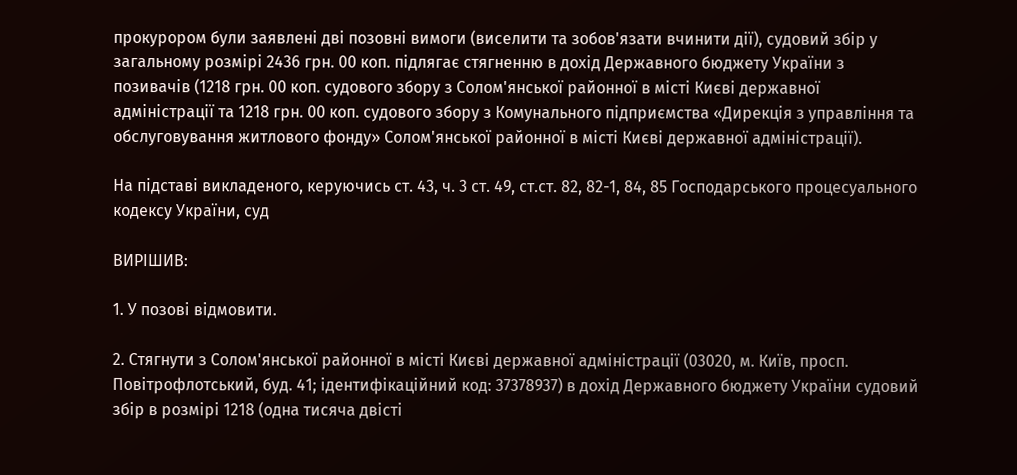прокурором були заявлені дві позовні вимоги (виселити та зобов'язати вчинити дії), судовий збір у загальному розмірі 2436 грн. 00 коп. підлягає стягненню в дохід Державного бюджету України з позивачів (1218 грн. 00 коп. судового збору з Солом'янської районної в місті Києві державної адміністрації та 1218 грн. 00 коп. судового збору з Комунального підприємства «Дирекція з управління та обслуговування житлового фонду» Солом'янської районної в місті Києві державної адміністрації).

На підставі викладеного, керуючись ст. 43, ч. 3 ст. 49, ст.ст. 82, 82-1, 84, 85 Господарського процесуального кодексу України, суд

ВИРІШИВ:

1. У позові відмовити.

2. Стягнути з Солом'янської районної в місті Києві державної адміністрації (03020, м. Київ, просп. Повітрофлотський, буд. 41; ідентифікаційний код: 37378937) в дохід Державного бюджету України судовий збір в розмірі 1218 (одна тисяча двісті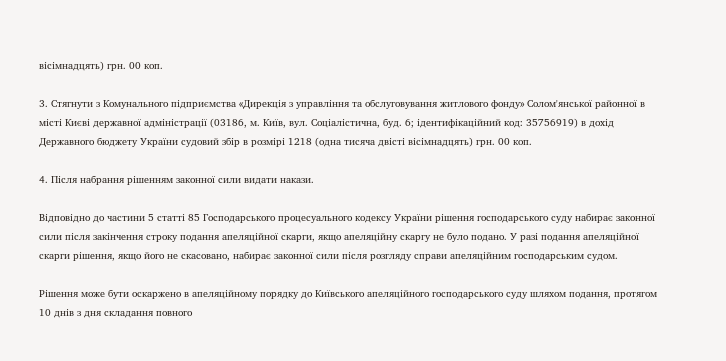вісімнадцять) грн. 00 коп.

3. Стягнути з Комунального підприємства «Дирекція з управління та обслуговування житлового фонду» Солом'янської районної в місті Києві державної адміністрації (03186, м. Київ, вул. Соціалістична, буд. 6; ідентифікаційний код: 35756919) в дохід Державного бюджету України судовий збір в розмірі 1218 (одна тисяча двісті вісімнадцять) грн. 00 коп.

4. Після набрання рішенням законної сили видати накази.

Відповідно до частини 5 статті 85 Господарського процесуального кодексу України рішення господарського суду набирає законної сили після закінчення строку подання апеляційної скарги, якщо апеляційну скаргу не було подано. У разі подання апеляційної скарги рішення, якщо його не скасовано, набирає законної сили після розгляду справи апеляційним господарським судом.

Рішення може бути оскаржено в апеляційному порядку до Київського апеляційного господарського суду шляхом подання, протягом 10 днів з дня складання повного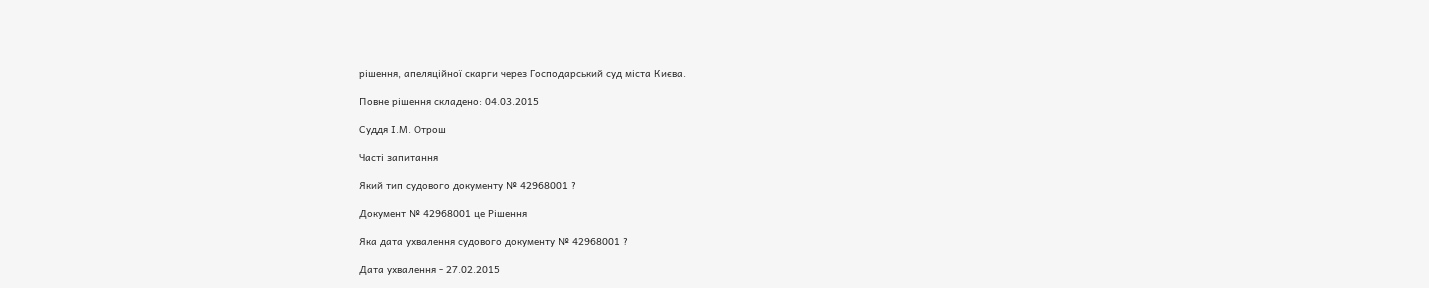рішення, апеляційної скарги через Господарський суд міста Києва.

Повне рішення складено: 04.03.2015

Суддя І.М. Отрош

Часті запитання

Який тип судового документу № 42968001 ?

Документ № 42968001 це Рішення

Яка дата ухвалення судового документу № 42968001 ?

Дата ухвалення - 27.02.2015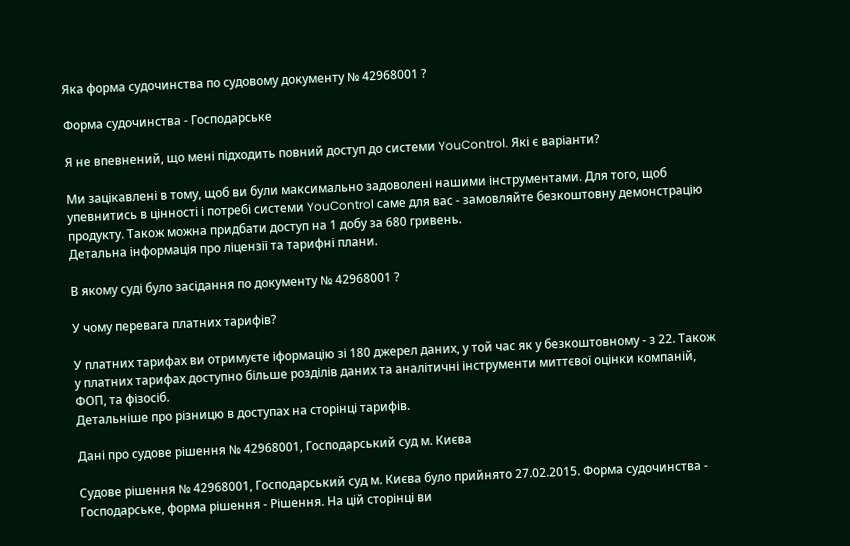Яка форма судочинства по судовому документу № 42968001 ?

Форма судочинства - Господарське

Я не впевнений, що мені підходить повний доступ до системи YouControl. Які є варіанти?

Ми зацікавлені в тому, щоб ви були максимально задоволені нашими інструментами. Для того, щоб упевнитись в цінності і потребі системи YouControl саме для вас - замовляйте безкоштовну демонстрацію продукту. Також можна придбати доступ на 1 добу за 680 гривень.
Детальна інформація про ліцензії та тарифні плани.

В якому cуді було засідання по документу № 42968001 ?

У чому перевага платних тарифів?

У платних тарифах ви отримуєте іформацію зі 180 джерел даних, у той час як у безкоштовному - з 22. Також у платних тарифах доступно більше розділів даних та аналітичні інструменти миттєвої оцінки компаній, ФОП, та фізосіб.
Детальніше про різницю в доступах на сторінці тарифів.

Дані про судове рішення № 42968001, Господарський суд м. Києва

Судове рішення № 42968001, Господарський суд м. Києва було прийнято 27.02.2015. Форма судочинства - Господарське, форма рішення - Рішення. На цій сторінці ви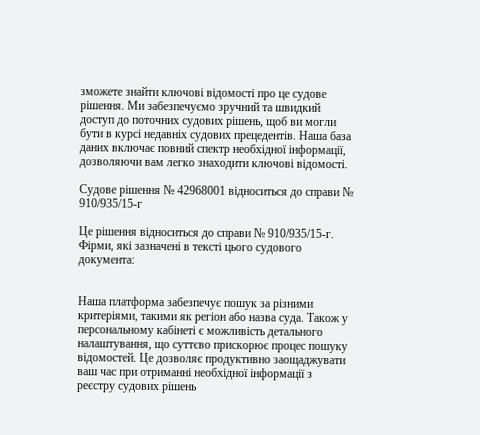зможете знайти ключові відомості про це судове рішення. Ми забезпечуємо зручний та швидкий доступ до поточних судових рішень, щоб ви могли бути в курсі недавніх судових прецедентів. Наша база даних включає повний спектр необхідної інформації, дозволяючи вам легко знаходити ключові відомості.

Судове рішення № 42968001 відноситься до справи № 910/935/15-г

Це рішення відноситься до справи № 910/935/15-г. Фірми, які зазначені в тексті цього судового документа:


Наша платформа забезпечує пошук за різними критеріями, такими як регіон або назва суда. Також у персональному кабінеті є можливість детального налаштування, що суттєво прискорює процес пошуку відомостей. Це дозволяє продуктивно заощаджувати ваш час при отриманні необхідної інформації з реєстру судових рішень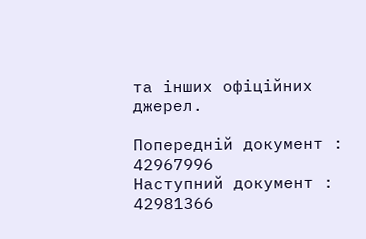та інших офіційних джерел.

Попередній документ : 42967996
Наступний документ : 42981366